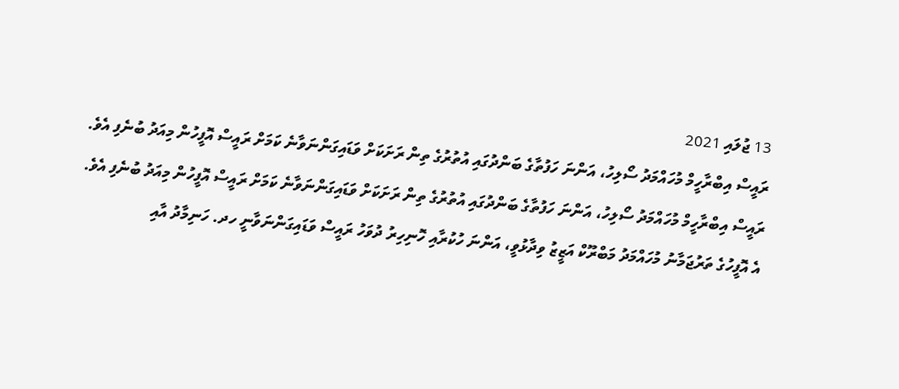13 ޖުލައި 2021
ރައީސް އިބްރާހީމް މުހައްމަދު ސޯލިހު، އަންނަ ހަފުތާގެ ބަންދުގައި އުތުރުގެ ތިން ރަށަކަށް ވަޑައިގަންނަވާނެ ކަމަށް ރައީސް އޮފީހުން މިއަދު ބުނެފި އެވެ.
ރައީސް އިބްރާހީމް މުހައްމަދު ސޯލިހު، އަންނަ ހަފުތާގެ ބަންދުގައި އުތުރުގެ ތިން ރަށަކަށް ވަޑައިގަންނަވާނެ ކަމަށް ރައީސް އޮފީހުން މިއަދު ބުނެފި އެވެ.
އެ އޮފީހުގެ ތަރުޖަމާނު މުހައްމަދު މަބްރޫކް އަޒީޒު ވިދާޅުވީ، އަންނަ ހުކުރާއި ހޮނިހިރު ދުވަހު ރައީސް ވަޑައިގަންނަވާނީ ހދ. ހަނިމާދު އާއި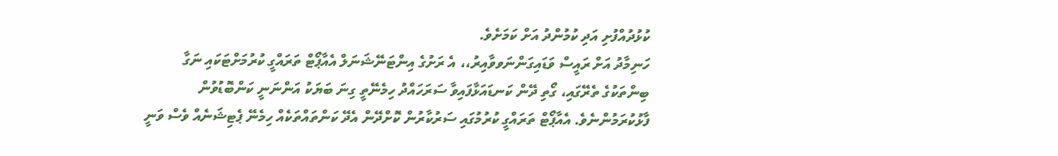ކުޅުދުއްފުށި އަދި ކުމުންދު އަށް ކަމަށެވެ.
ހަނިމާދު އަށް ރައީސް ވަޑައިގަންނަވވާއިރު،، އެ ރަށުގެ އިންޓަނޭޝަނަލް އެއާޕޯޓް ތަރައްގީ ކުރުމަށްޓަކައި ނަގާ ބިންތަކުގެ ތެރޭގައި، ގޯތި ދޭން ކަނޑައަޅާފައިވާ ސަރަހައްދު ހިމެނޭތީ ގިނަ ބަޔަކު އަންނަނީ ކަންބޮޑުވުން ފާޅުކުރަމުންނެވެ. އެއާޕޯޓް ތަރައްގީ ކުރުމުގައި ސަރުކާރުން ކޮށްދޭން އެދޭ ކަންތައްތަކެއް ހިމެނޭ ޕެޓިޝަނެއް ވެސް ވަނީ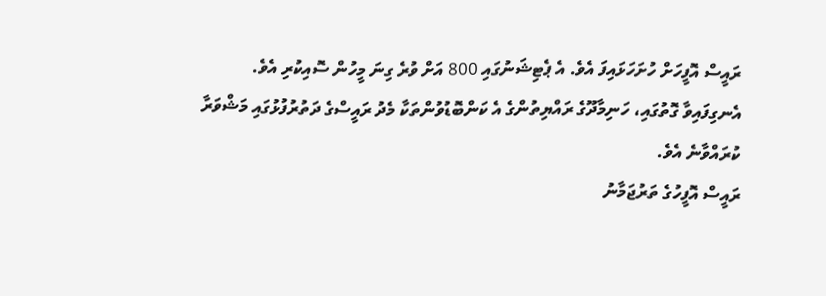ރައީސް އޮފީހަށް ހުށަހަޅައިފަ އެވެ. އެ ޕެޓިޝަނުގައި 800 އަށް ވުރެ ގިނަ މީހުން ސޮއިކުރި އެވެ.
އެނގިފައިވާ ގޮތުގައި، ހަނިމާދޫގެ ރައްޔިތުންގެ އެ ކަންބޮޑުވުންތަކާ މެދު ރައީސްގެ ދަތުރުފުޅުގައި މަޝްވަރާ ކުރައްވާނެ އެވެ.
ރައީސް އޮފީހުގެ ތަރުޖަމާނު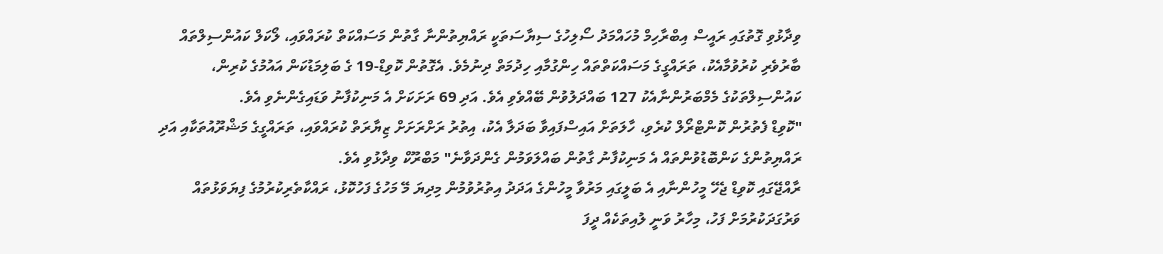ވިދާޅުވި ގޮތުގައި ރައީސް އިބްރާހިމް މުހައްމަދު ސޯލިހުގެ ސިޔާސަތަކީ ރައްޔިތުންނާ ގާތުން މަސައްކަތް ކުރައްވައި، ލޯކަލް ކައުންސިލްތައް ބާރުވެރި ކުރުވުމާއެކު، ތަރައްގީގެ މަސައްކަތްތައް ހިންގުމާއި ހިދުމަތް ދިނުމެވެ. އެގޮތުން ކޮވިޑް-19 ގެ ބަލިމަޑުކަން އައުމުގެ ކުރިން، ކައުންސިލްތަކުގެ މެމްބަރުންނާއެކު 127 ބައްދަލުވުން ބޭއްވެވި އެވެ. އަދި 69 ރަށަކަށް އެ މަނިކުފާނު ވަޑައިގެންނެވި އެވެ.
"ކޮވިޑް ފެތުރުން ކޮންޓްރޯލް ކުރެވި، ހާލަތަށް އައިސްފައިވާ ބަދަލާ އެކު، އިތުރު ރަށްރަށަށް ޒިޔާރަތް ކުރައްވައި، ތަރައްގީގެ މަޝްރޫއުތަކާއި އަދި ރައްޔިތުންގެ ކަންބޮޑުވުންތައް އެ މަނިކުފާނު ގާތުން ބައްލަވަމުން ގެންދަވާނެ" މަބްރޫކް ވިދާޅުވި އެވެ.
ރާއްޖޭގައި ކޮވިޑް ޖެހޭ މީހުންނާއި އެ ބަލީގައި މަރުވާ މީހުންގެ އަދަދު އިތުރުވުމުން މިދިޔަ މޭ މަހުގެ ފަހުކޮޅު، ރައްކާތެރިކުރުމުގެ ފިޔަވަޅުތައް ވަރުގަދަކުރުމަށް ފަހު، މިހާރު ވަނީ ލުއިތަކެއް ދީފަ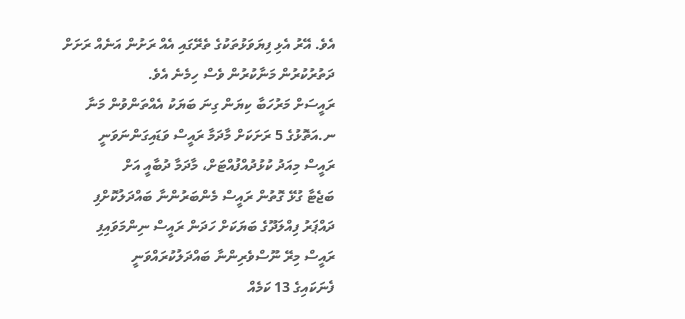އެވެ. އޭރު އެޅި ފިޔަވަޅުތަކުގެ ތެރޭގައި އެއް ރަށުން އަނެއް ރަށަށް ދަތުރުކުރުން މަނާކުރުން ވެސް ހިމެނެ އެވެ.
ރައީސަށް މަރުހަބާ ކިޔަން ގިނަ ބަޔަކު އެއްތަންވުން މަނާ
ނ.އަތޮޅުގެ 5 ރަށަކަށް މާދަމާ ރައީސް ވަޑައިގަންނަވަނީ
ރައީސް މިއަދު ކުޅުދުއްފުއްޓަށް، މާދަމާ ދުބާއީ އަށް
ބަޖެޓާ ގުޅޭ ގޮތުން ރައީސް މެންބަރުންނާ ބައްދަލުކޮށްފި
ދައްޕަރު ފިއްލަދޫގެ ބަޔަކަށް ހަދަން ރައީސް ނިންމަވައިފި
ރައީސް މިރޭ ނޫސްވެރިންނާ ބައްދަލުކުރައްވަނީ
ފެނަކައިގެ 13 ކަމެއް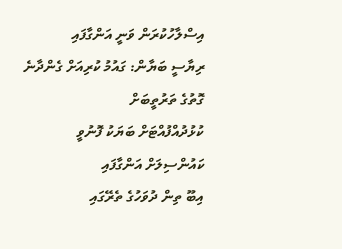އިސްލާހުކުރަން ވަނީ އަންގާފައި
ރިޔާސީ ބަޔާން: ގައުމު ކުރިއަށް ގެންދާނެ ގޮތުގެ ތަރުތީބަށް
ކުޅުދުއްފުއްޓަށް ބަޔަކު ފޮނުވީ ކައުންސިލަށް އަންގާފައި
އިބޫ ތިން ދުވަހުގެ ތެރޭގައި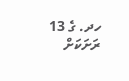ހދ. ގެ 13 ރަށަކަށް